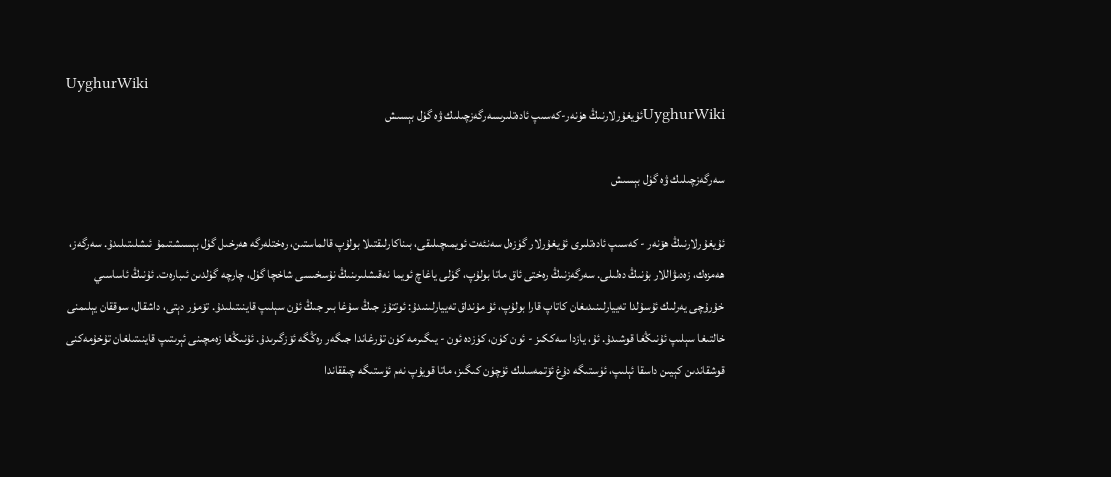UyghurWiki
UyghurWikiئۇيغۇرلارنىڭ ھۈنەر-كەسىپ ئادەتلىرىسەرگەزچىلىك ۋە گۈل بېسىش

سەرگەزچىلىك ۋە گۈل بېسىش

ئۇيغۇرلارنىڭ ھۆنەر - كەسىپ ئادەتلىرى ئۇيغۇرلار گۈزەل سەنئەت ئويمىچىلىقى، بىناكارلىقتىلا بولۇپ قالماستىن، رەختلەرگە ھەرخىل گۈل بېسىشتىمۇ ئىشلىتىلىدۇ. سەرگەز، ھەمزەك، زەدىۋاللار بۇنىڭ دەلىلى. سەرگەزنىڭ رەختى ئاق ماتا بولۇپ، گۈلى ياغاچ ئويما نەقىشلىرىنىڭ نۇسخىسى شاخچا گۈل، چارچە گۈلدىن ئىبارەت. ئۇنىڭ ئاساسىي خۇرۇچى يەرلىك ئۇسۇلدا تەييارلىنىدىغان كاتاپ قارا بولۇپ، ئۇ مۇنداق تەييارلىنىدۇ: ئوتتۇز جىڭ سۇغا بىر جىڭ ئۇن سېلىپ قاينىتىلىدۇ. تۆمۈر دېتى، داشقال، سوققان يېلىمنى خالتىغا سېلىپ ئۇنىڭغا قوشىدۇ. ئۇ، يازدا سەككىز - ئون كۈن، كۈزدە ئون - يىگىرمە كۈن تۇرغاندا جىگەر رەڭگە ئۆزگىرىدۇ. ئۇنىڭغا زەمچىنى ئېرىتىپ قاينىتىلغان تۇخۇمەكنى قوشقاندىن كېيىن داسقا ئېلىپ، ئۈستىگە دۇغ ئۆتمەسلىك ئۈچۈن كىگىز، ماتا قويۇپ نەم ئۈستىگە چىققاندا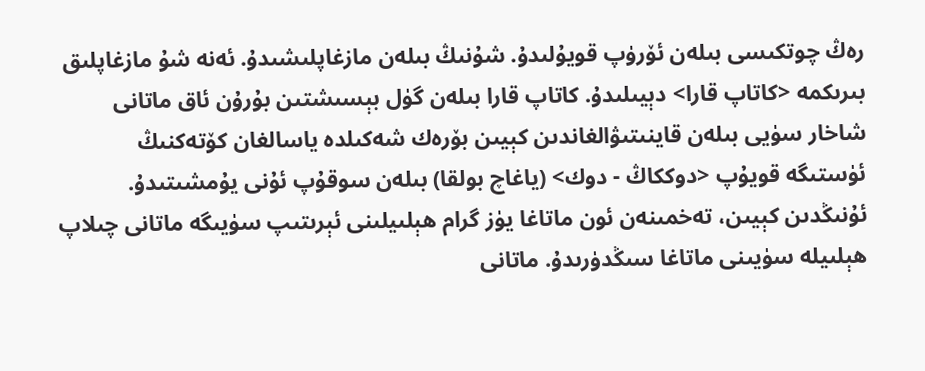رەڭ چوتكىسى بىلەن ئۆرۈپ قويۇلىدۇ. شۇنىڭ بىلەن مازغاپلىشىدۇ. ئەنە شۇ مازغاپلىق بىرىكمە <كاتاپ قارا> دېيىلىدۇ. كاتاپ قارا بىلەن گۈل بېسىشتىن بۇرۇن ئاق ماتانى شاخار سۈيى بىلەن قاينىتىۋالغاندىن كېيىن بۆرەك شەكىلدە ياسالغان كۆتەكنىڭ ئۈستىگە قويۇپ <دوككاڭ - دوك> (ياغاچ بولقا) بىلەن سوقۇپ ئۇنى يۇمشىتىدۇ. ئۇنىڭدىن كېيىن، تەخمىنەن ئون ماتاغا يۈز گرام ھېلىيلىنى ئېرىتىپ سۈيىگە ماتانى چىلاپ ھېلىيلە سۈيىنى ماتاغا سىڭدۈرىدۇ. ماتانى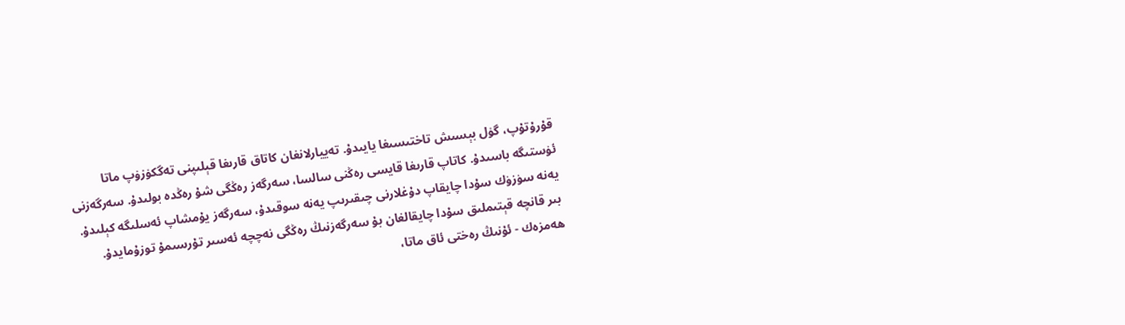قۇرۇتۇپ، گۈل بېسىش تاختىسىغا يايىدۇ. تەييارلانغان كاتاق قارىغا قېلىپنى تەگكۈزۈپ ماتا ئۈستىگە باسىدۇ. كاتاپ قارىغا قايسى رەڭنى سالسا، سەرگەز رەڭگى شۇ رەڭدە بولىدۇ. سەرگەزنى يەنە سۈزۈك سۇدا چايقاپ دۇغلارنى چىقىرىپ يەنە سوقىدۇ، سەرگەز يۇمشاپ ئەسلىگە كېلىدۇ. بىر قانچە قېتىملىق سۇدا چايقالغان بۇ سەرگەزنىڭ رەڭگى نەچچە ئەسىر تۇرسىمۇ توزۇمايدۇ. ھەمزەك - ئۇنىڭ رەختى ئاق ماتا،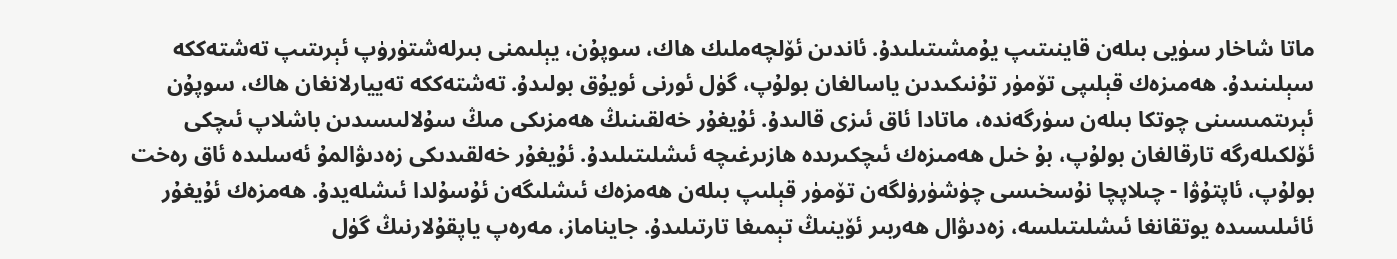ماتا شاخار سۈيى بىلەن قاينىتىپ يۇمشىتىلىدۇ. ئاندىن ئۆلچەملىك ھاك، سوپۇن، يېلىمنى بىرلەشتۈرۈپ ئېرىتىپ تەشتەككە سېلىنىدۇ. ھەمىزەك قېلىپى تۆمۈر تۇنىكىدىن ياسالغان بولۇپ، گۈل ئورنى ئويۇق بولىدۇ. تەشتەككە تەييارلانغان ھاك، سوپۇن ئېرىتمىسىنى چوتكا بىلەن سۈرگەندە، ماتادا ئاق ئىزى قالىدۇ. ئۇيغۇر خەلقىنىڭ ھەمزىكى مىڭ سۇلالىسىدىن باشلاپ ئىچكى ئۆلكىلەرگە تارقالغان بولۇپ، بۇ خىل ھەمىزەك ئىچكىرىدە ھازىرغىچە ئىشلىتىلىدۇ. ئۇيغۇر خەلقىدىكى زەدىۋالمۇ ئەسلىدە ئاق رەخت بولۇپ، ئاپتۇۋا - چىلاپچا نۇسخىسى چۈشۈرۈلگەن تۆمۈر قېلىپ بىلەن ھەمزەك ئىشلىگەن ئۇسۇلدا ئىشلەيدۇ. ھەمزەك ئۇيغۇر ئائىلىسىدە يوتقانغا ئىشلىتىلسە، زەدىۋال ھەربىر ئۆينىڭ تېمىغا تارتىلىدۇ. جايناماز، مەرەپ ياپقۇلارنىڭ گۈل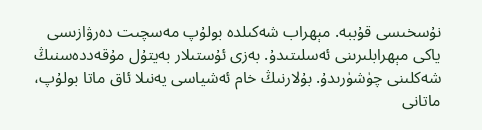نۇسخىسى قۇببە. مېھراب شەكىلدە بولۇپ مەسچىت دەرۋازىسى ياكى مېھرابلىرىنى ئەسلىتىدۇ. بەزى ئۇستىلار بەيتۇل مۇقەددەسنىڭ شەكلىنى چۈشۈرىدۇ. بۇلارنىڭ خام ئەشياسى يەنىلا ئاق ماتا بولۇپ، ماتانى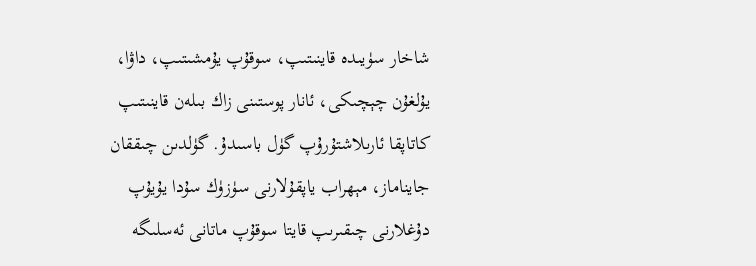شاخار سۈيىدە قاينىتىپ، سوقۇپ يۇمشىتىپ، داۋا، يۇلغۇن چېچىكى، ئانار پوستىنى زاك بىلەن قاينىتىپ كاتاپقا ئارىلاشتۇرۇپ گۈل باسىدۇ. گۈلدىن چىققان جايناماز، مېھراب ياپقۇلارنى سۈزۈك سۇدا يۇيۇپ دۇغلارنى چىقىرىپ قايتا سوقۇپ ماتانى ئەسلىگە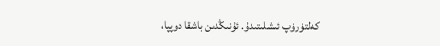كەلتۈرۈپ ئىشلىتىدۇ. ئۇنىڭدىن باشقا دوپپا،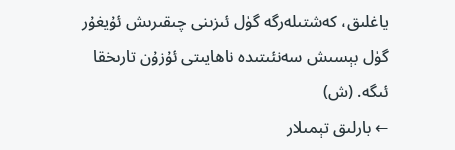ياغلىق، كەشتىلەرگە گۈل ئىزىنى چىقىرىش ئۇيغۇر گۈل بېسىش سەنئىتىدە ناھايىتى ئۇزۇن تارىخقا ئىگە. (ش)
← بارلىق تېمىلار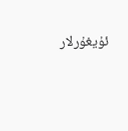ئۇيغۇرلار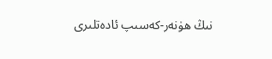نىڭ ھۈنەر-كەسىپ ئادەتلىرى